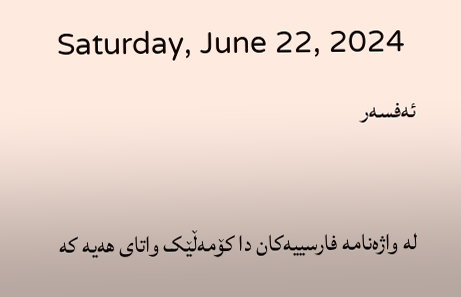Saturday, June 22, 2024

ئەفسەر



لە واژەنامە فارسییەکان دا کۆمەڵێک واتای هەیە کە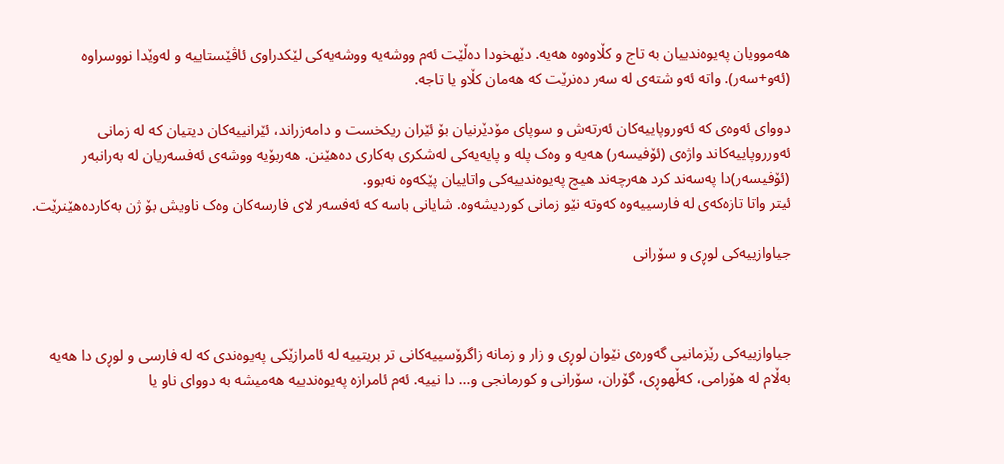هەموویان پەیوەندییان بە تاج و کڵاوەوە هەیە. دێهخودا دەڵێت ئەم ووشەیە ووشەیەکی لێکدراوی ئاڤێستاییە و لەوێدا نووسراوە (ئەو+سەر). واتە ئەو شتەی لە سەر دەنرێت کە هەمان کڵاو یا تاجە.

دووای ئەوەی کە ئەوروپاییەکان ئەرتەش و سوپای مۆدێرنیان بۆ ئێران ريکخست و دامەزراند، ئێرانییەکان دیتیان کە لە زمانی ئەورروپاییەکاند واژەی (ئۆفیسەر) هەیە و وەک پلە و پایەیەکی لەشکری بەکاری دەهێنن. هەربۆیە ووشەی ئەفسەریان لە بەرانبەر (ئۆفیسەر)دا پەسەند کرد هەرچەند هیچ پەیوەندییەکی واتاییان پێکەوە نەبوو.
ئیتر واتا تازەکەی لە فارسییەوە کەوتە نێو زمانی کوردیشەوە. شایانی باسە کە ئەفسەر لای فارسەکان وەک ناویش بۆ ژن بەکاردەهێنرێت.

جیاوازییەکی لوڕی و سۆرانی



جیاوازییەکی رێزمانیی گەورەی نێوان لوڕی و زار و زمانە زاگرۆسییەکانی تر بریتییە لە ئامرازێکی پەیوەندی کە لە فارسی و لوڕی دا هەیە بەڵام لە هۆرامی، کەڵهوڕی، گۆران، سۆرانی و کورمانجی و… دا نییە. ئەم ئامرازە پەیوەندییە هەمیشە بە دووای ناو یا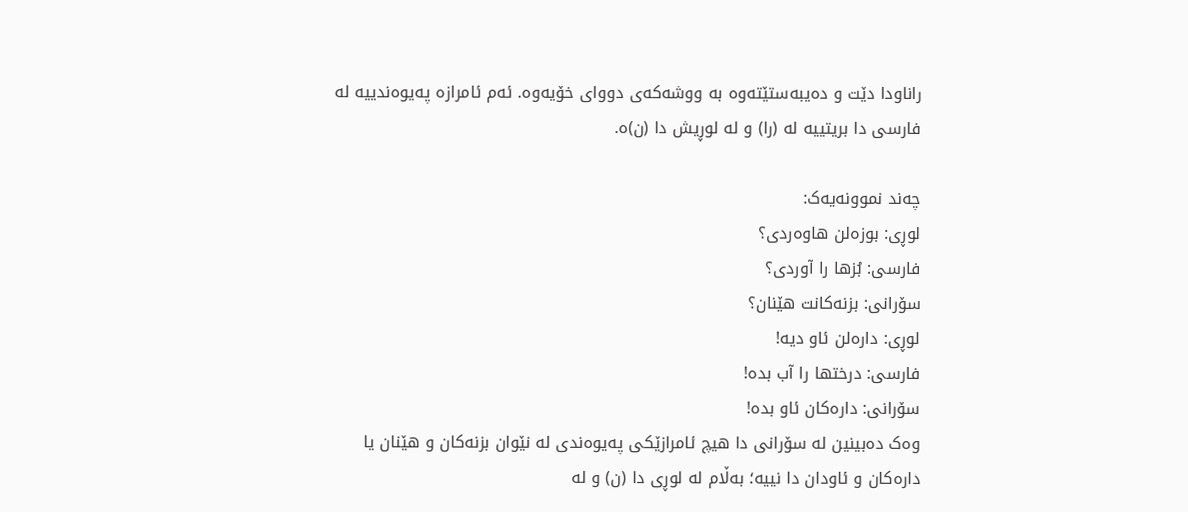راناودا دێت و دەیبەستێتەوە بە ووشەکەی دووای خۆیەوە. ئەم ئامرازە پەیوەندییە لە فارسی دا بریتییە لە (را) و لە لوڕیش دا (ن)ە.

چەند نموونەیەک:
لوڕی: بوزەلن هاوەردی؟
فارسی: بُزها را آوردی؟
سۆرانی: بزنەکانت هێنان؟
لوڕی: دارەلن ئاو دیە!
فارسی: درختها را آب بدە!
سۆرانی: دارەکان ئاو بدە!
وەک دەبینین لە سۆرانی دا هیچ ئامرازێکی پەیوەندی لە نێوان بزنەکان و هێنان یا دارەکان و ئاودان دا نییە؛ بەڵام لە لوڕی دا (ن) و لە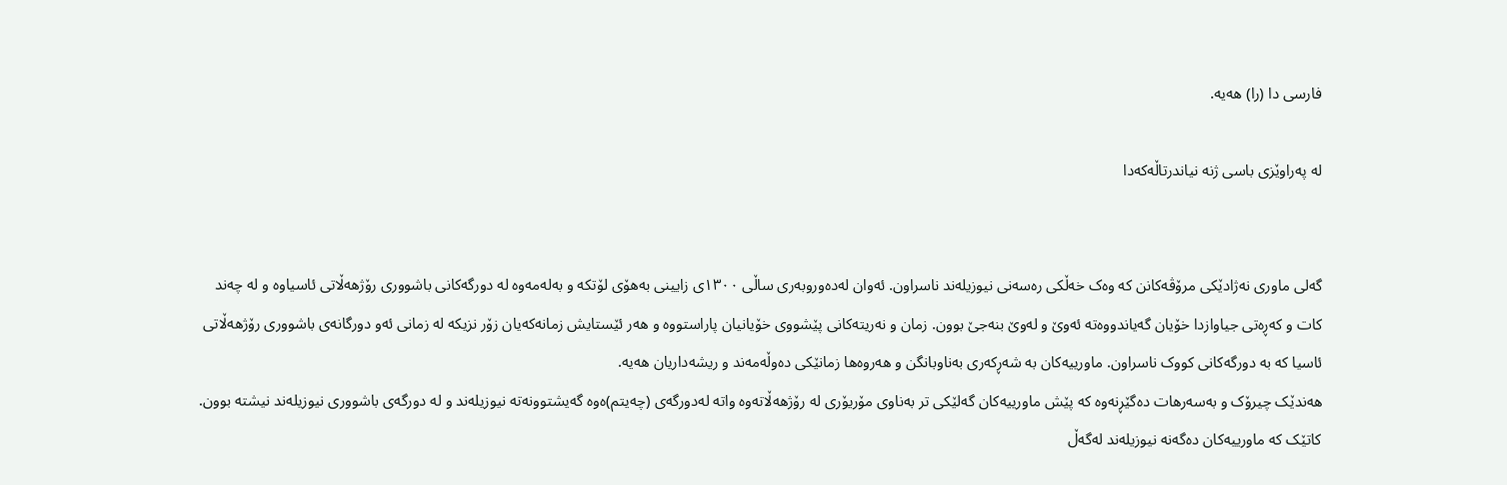فارسی دا (را) هەیە.

لە پەراوێزی باسی ژنە نیاندرتاڵەکەدا


گەلی ماوری نەژادێکی مرۆڤەکانن کە وەک خەڵکی رەسەنی نیوزیلەند ناسراون. ئەوان لەدەوروبەری ساڵی ١٣٠٠ی زایینی بەهۆی لۆتکە و بەلەمەوە لە دورگەکانی باشووری رۆژهەڵاتی ئاسیاوە و لە چەند کات و کەڕەتی جیاوازدا خۆیان گەیاندووەتە ئەوێ و لەوێ بنەجێ بوون. زمان و نەریتەکانی پێشووی خۆیانیان پاراستووە و هەر ئێستایش زمانەکەیان زۆر نزیکە لە زمانی ئەو دورگانەی باشووری رۆژهەڵاتی ئاسیا کە بە دورگەکانی کووک ناسراون. ماورییەکان بە شەڕکەری بەناوبانگن و هەروەها زمانێکی دەوڵەمەند و ریشەداریان هەیە.
هەندێک چیرۆک و بەسەرهات دەگێڕنەوە کە پێش ماورییەکان گەلێکی تر بەناوی مۆریۆری لە رۆژهەڵاتەوە واتە لەدورگەی (چەیتم)ەوە گەیشتوونەتە نیوزیلەند و لە دورگەی باشووری نیوزیلەند نیشتە بوون. کاتێک کە ماورییەکان دەگەنە نیوزیلەند لەگەڵ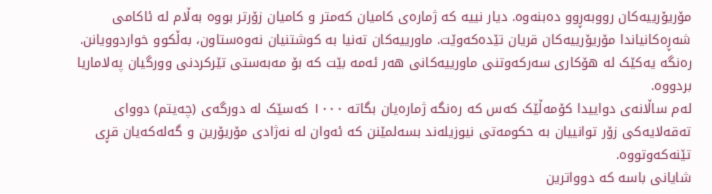مۆریۆرییەکان رووبەڕوو دەبنەوە. دیار نییە کە ژمارەی کامیان کەمتر و کامیان زۆرتر بووە بەڵام لە ئاکامی شەڕەکانیاندا مۆریۆرییەکان قریان تێدەکەوێت. ماورییەکان تەنیا بە کوشتنیان نەوەستاون، بەڵکوو خواردوویانن. رەنگە یەکێک لە هۆکاری سەرکەوتنی ماورییەکانی هەر ئەمە بێت کە بۆ مەبەستی تێرکردنی وورگیان پەلاماریا بردووە.
لەم ساڵانەی دواییدا کۆمەڵێک کەس کە رەنگە ژمارەیان بگاتە ١٠٠٠ کەسێک لە دورگەی (چەیتم) دووای تەقەلایەکی زۆر توانییان بە حکومەتی نیوزیلەند بسەلمێنن کە ئەوان لە نەژادی مۆریۆرین و گەلەکەیان قڕی تێنەکەوتووە.
شایانی باسە کە دوواترین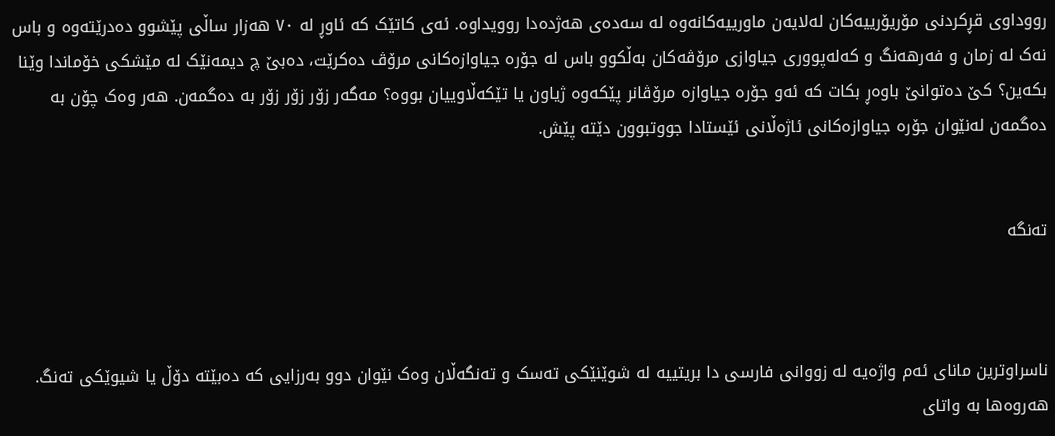رووداوی قڕکردنی مۆریۆرییەکان لەلایەن ماورییەکانەوە لە سەدەی هەژدەدا روویداوە. ئەی کاتێک کە ئاوڕ لە ٧٠ هەزار ساڵی پێشوو دەدرێتەوە و باس نەک لە زمان و فەرهەنگ و کەلەپووری جیاوازی مرۆڤەکان بەڵکوو باس لە جۆرە جیاوازەکانی مرۆڤ دەکرێت، دەبێ چ دیمەنێک لە مێشکی خۆماندا وێنا بکەین؟ کێ دەتوانێ باوەڕ بکات کە ئەو جۆرە جیاوازە مرۆڤانر پێکەوە ژیاون یا تێکەڵاوییان بووە؟ مەگەر زۆر زۆر زۆر بە دەگمەن. هەر وەک چۆن بە دەگمەن لەنێوان جۆرە جیاوازەکانی ئاژەڵانی ئێستادا جووتبوون دێتە پێش.


تەنگە



ناسراوترین مانای ئەم واژەیە لە زووانی فارسی دا بریتییە لە شوێنێکی تەسک و تەنگەڵان وەک نێوان دوو بەرزایی کە دەبێتە دۆڵ یا شیوێکی تەنگ. هەروەها بە واتای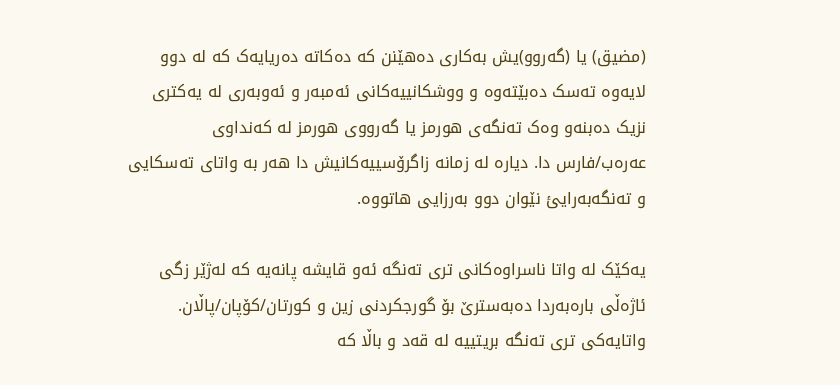(مضیق) یا (گەروو)یش بەکاری دەهێنن کە دەکاتە دەریایەک کە لە دوو لایەوە تەسک دەبێتەوە و ووشکانییەکانی ئەمبەر و ئەوبەری لە یەکتری نزیک دەبنەو وەک تەنگەی هورمز یا گەرووی هورمز لە کەنداوی عەرەب/فارس دا. دیارە لە زمانە زاگرۆسییەکانیش دا هەر بە واتای تەسکایی و تەنگەبەرایئ نێوان دوو بەرزایی هاتووە.

یەکێک لە واتا ناسراوەکانی تری تەنگە ئەو قایشە پانەیە کە لەژێر زگی ئاژەڵی بارەبەردا دەبەسترێ بۆ گورجکردنی زین و کورتان/کۆپان/پاڵان. واتایەکی تری تەنگە بریتییە لە قەد و باڵا کە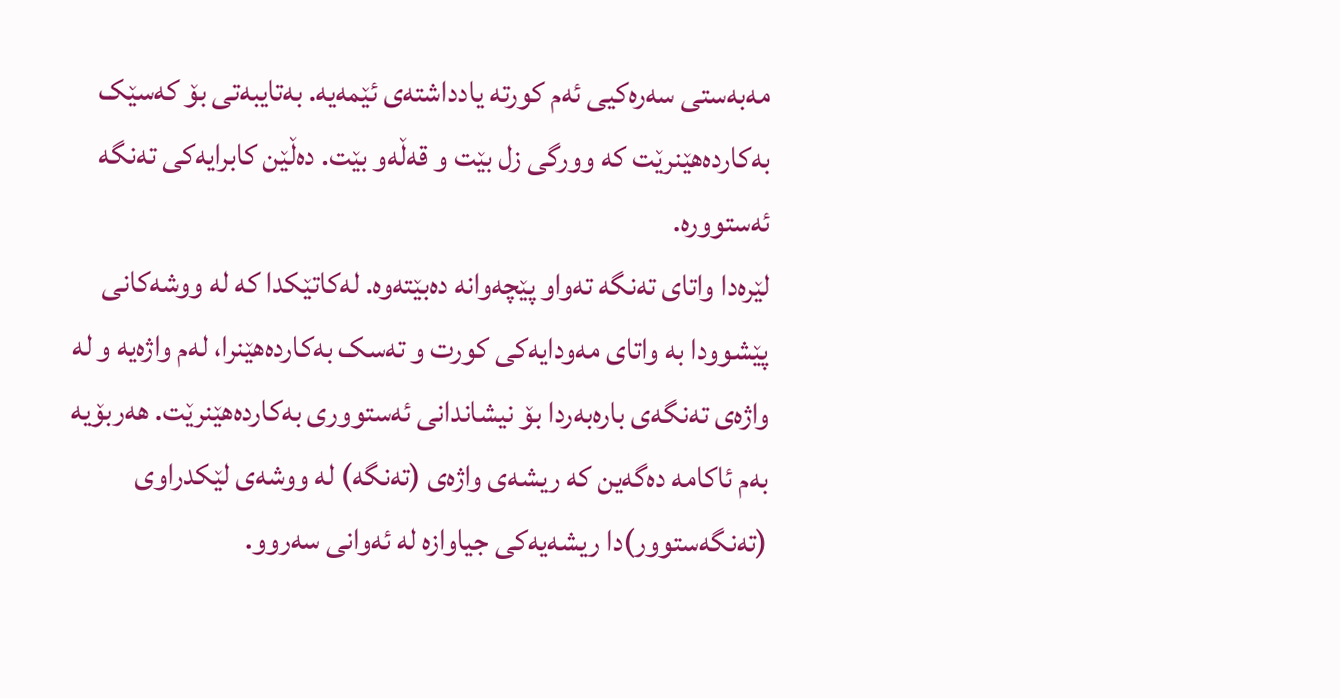مەبەستی سەرەکیی ئەم کورتە یادداشتەی ئێمەیە. بەتایبەتی بۆ کەسێک بەکاردەهێنرێت کە وورگی زل بێت و قەڵەو بێت. دەڵێن کابرایەکی تەنگە ئەستوورە.
لێرەدا واتای تەنگە تەواو پێچەوانە دەبێتەوە. لەکاتێکدا کە لە ووشەکانی پێشوودا بە واتای مەودایەکی کورت و تەسک بەکاردەهێنرا، لەم واژەیە و لە واژەی تەنگەی بارەبەردا بۆ نیشاندانی ئەستووری بەکاردەهێنرێت. هەربۆیە بەم ئاکامە دەگەین کە ریشەی واژەی (تەنگە) لە ووشەی لێکدراوی (تەنگەستوور)دا ریشەیەکی جیاوازە لە ئەوانی سەروو.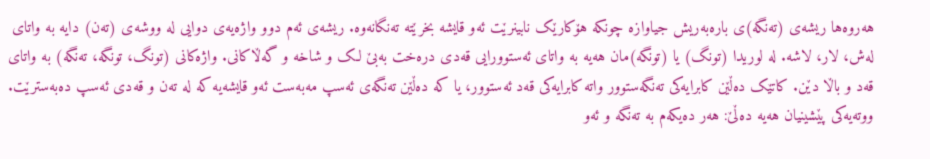هەروەها ریشەی (تەنگە)ی بارەبەریش جیاوازە چونکە هۆکارێک نابینرێت ئەو قایشە بخرێتە تەنگانەوە. ریشەی ئەم دوو واژەیەی دوایی لە ووشەی (تەن) دایە بە واتای لەش، لار، لاشە. لە لوریدا (تونگ) یا (تونگە)مان هەیە بە واتای ئەستوورایی قەدی درەخت بەبێ لک و شاخە و گەڵاکانی. واژەکانی (تونگ، تونگە، تەنگە) بە واتای قەد و باڵا دێن. کاتێک دەڵێن کابرایەکی تەنگەستوور واتە کابرایەکی قەد ئەستوور، یا کە دەڵێن تەنگەی ئەسپ مەبەست ئەو قایشەیە کە لە تەن و قەدی ئەسپ دەبەسترێت. ووتەیەکی پێشینیان هەیە دەڵێ: هەر دەیکەم بە تەنگە و ئەو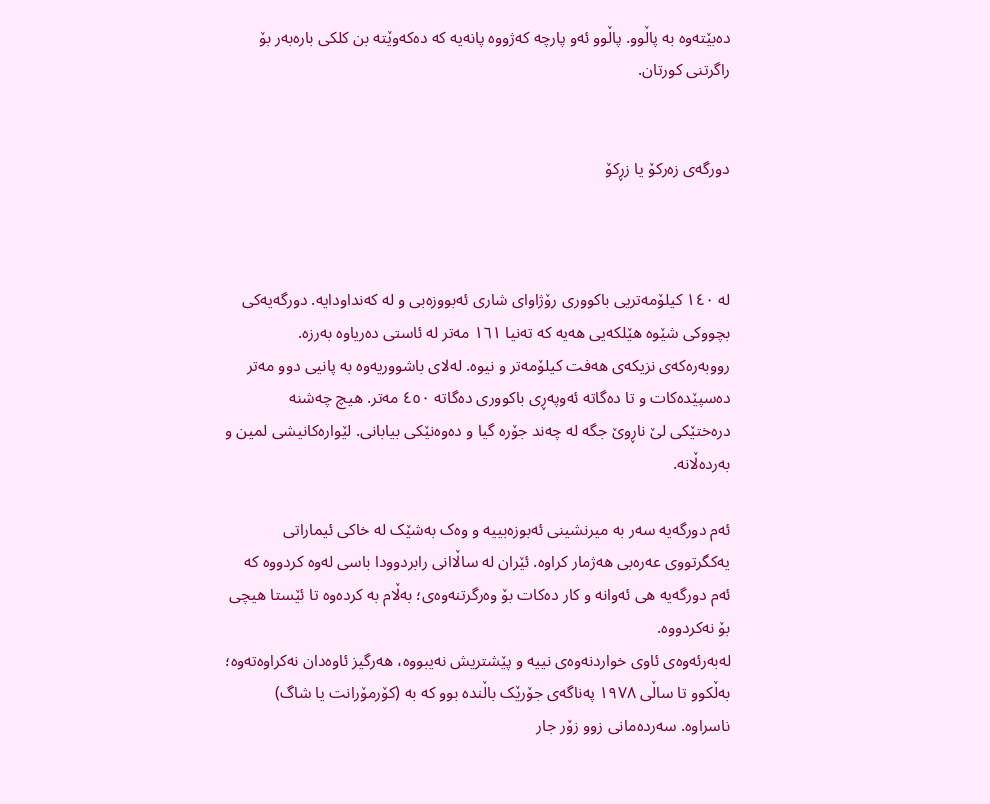دەبێتەوە بە پاڵوو. پاڵوو ئەو پارچە کەژووە پانەیە کە دەکەوێتە بن کلکی بارەبەر بۆ راگرتنی کورتان.


دورگەی زەرکۆ یا زڕکۆ



لە ١٤٠ کیلۆمەتریی باکووری رۆژاوای شاری ئەبووزەبی و لە کەنداودایە. دورگەیەکی بچووکی شێوە هێلکەیی هەیە کە تەنیا ١٦١ مەتر لە ئاستی دەریاوە بەرزە. رووبەرەکەی نزیکەی هەفت کیلۆمەتر و نیوە. لەلای باشووریەوە بە پانیی دوو مەتر دەسپێدەکات و تا دەگاتە ئەوپەڕی باکووری دەگاتە ٤٥٠ مەتر. هیچ چەشنە درەختێکی لێ ناڕوێ جگە لە چەند جۆرە گیا و دەوەنێکی بیابانی. لێوارەکانیشی لمین و بەردەڵانە.

ئەم دورگەیە سەر بە میرنشینی ئەبوزەبییە و وەک بەشێک لە خاکی ئیماراتی یەکگرتووی عەرەبی هەژمار کراوە. ئێران لە ساڵاانی رابردوودا باسی لەوە کردووە کە ئەم دورگەیە هی ئەوانە و کار دەکات بۆ وەرگرتنەوەی؛ بەڵام بە کردەوە تا ئێستا هیچی بۆ نەکردووە.
لەبەرئەوەی ئاوی خواردنەوەی نییە و پێشتریش نەیبووە، هەرگیز ئاوەدان نەکراوەتەوە؛ بەڵکوو تا ساڵی ١٩٧٨ پەناگەی جۆرێک باڵندە بوو کە بە (کۆرمۆرانت یا شاگ) ناسراوە. سەردەمانی زوو زۆر جار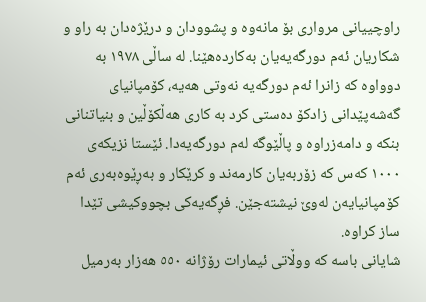راوچییانی مرواری بۆ مانەوە و پشوودان و درێژەدان بە راو و شکاریان ئەم دورگەیەیان بەکاردەهێنا. لە ساڵی ١٩٧٨ بە دوواوە کە زانرا ئەم دورگەیە نەوتی هەیە، کۆمپانیای گەشەپێدانی زادکۆ دەستی کرد بە کاری هەڵکۆڵین و بنیاتنانی بنکە و دامەزراوە و پاڵێوگە لەم دورگەیەدا. ئێستا نزیکەی ١٠٠٠ کەس کە زۆربەیان کارمەند و کرێکار و بەڕێوەبەری ئەم کۆمپانیایەن لەوێ نیشتەجێن. فڕگەیەکی بچووکیشی تێدا ساز کراوە.
شایانی باسە کە ووڵاتی ئیمارات رۆژانە ٥٥٠ هەزار بەرمیل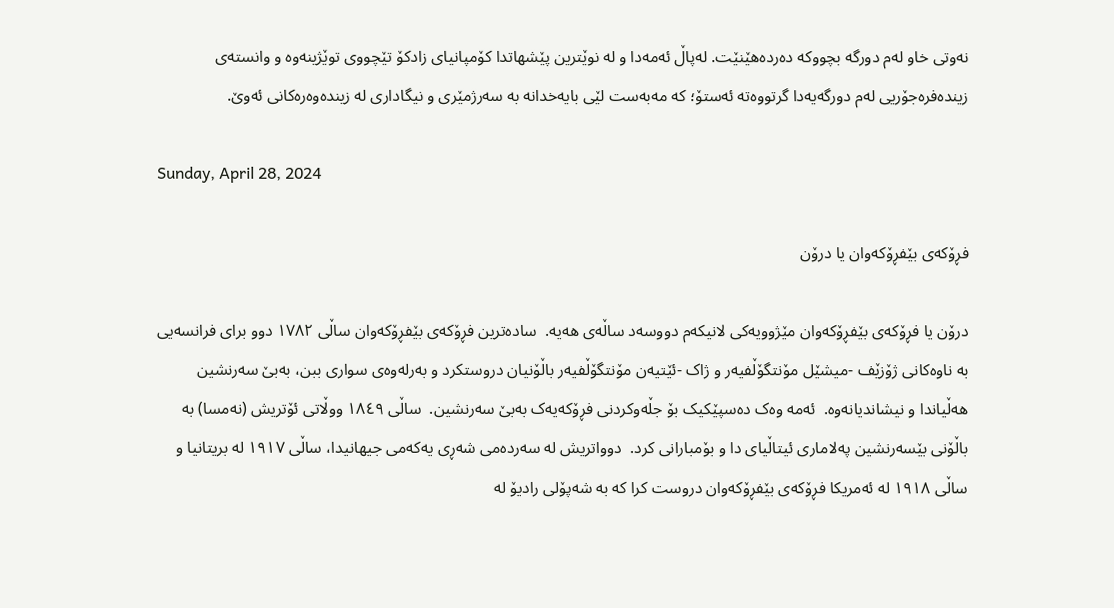نەوتی خاو لەم دورگە بچووکە دەردەهێنێت. لەپاڵ ئەمەدا و لە نوێترین پێشهاتدا کۆمپانیای زادکۆ تێچووی توێژینەوە و وانستەی زیندەفرەجۆریی لەم دورگەیەدا گرتووەتە ئەستۆ؛ کە مەبەست لێی بایەخدانە بە سەرژمێری و نیگاداری لە زیندەوەرەکانی ئەوێ.

Sunday, April 28, 2024

فڕۆکەی بێفڕۆکەوان یا درۆن

درۆن یا فڕۆکەی بێفڕۆکەوان مێژوویەکی لانیکەم دووسەد ساڵەی هەیە.  سادەترین فڕۆکەی بێفڕۆکەوان ساڵی ١٧٨٢ دوو برای فرانسەیی بە ناوەکانی ژۆزێف -میشێل مۆنتگۆڵفیەر و ژاک -ئێتیەن مۆنتگۆڵفیەر باڵۆنیان دروستکرد و بەرلەوەی سواری ببن، بەبێ سەرنشین هەڵیاندا و نیشاندیانەوە.  ئەمە وەک دەسپێکیک بۆ جڵەوکردنی فڕۆکەیەک بەبێ سەرنشین.  ساڵی ١٨٤٩ ووڵاتی ئۆتریش (نەمسا) بە باڵۆنی بێسەرنشین پەلاماری ئیتاڵیای دا و بۆمبارانی کرد.  دوواتریش لە سەردەمی شەڕی یەکەمی جیهانیدا، ساڵی ١٩١٧ لە بریتانیا و ساڵی ١٩١٨ لە ئەمریکا فڕۆکەی بێفڕۆکەوان دروست کرا کە بە شەپۆلی رادیۆ لە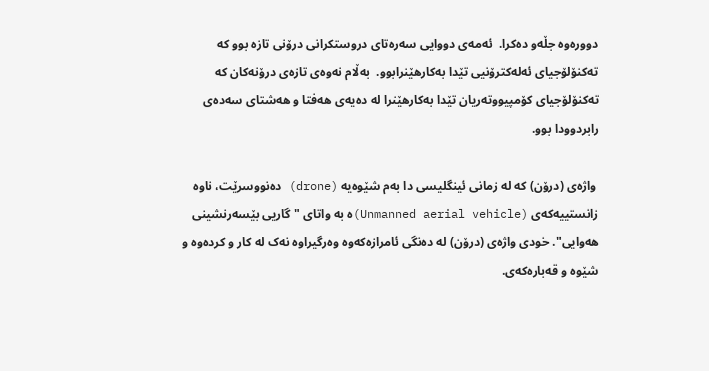دوورەوە جڵەو دەکرا.  ئەمەی دووایی سەرەتای دروستکرانی درۆنی تازە بوو کە تەکنۆلۆجیای ئەلەکترۆنیی تێدا بەکارهێنرابوو.  بەڵام نەوەی تازەی درۆنەکان کە تەکنۆلۆجیای کۆمپیووتەریان تێدا بەکارهێنرا لە دەیەی هەفتا و هەشتای سەدەی رابردوودا بوو.

 واژەی (درۆن) کە لە زمانی ئینگلیسی دا بەم شێوەیە (drone) دەنووسرێت، ناوە زانستییەکەی (Unmanned aerial vehicle)ە بە واتای "گاریی بێسەرنشینی هەوایی". خودی واژەی (درۆن) لە دەنگی ئامرازەکەوە وەرگیراوە نەک لە کار و کردەوە و شێوە و قەبارەکەی.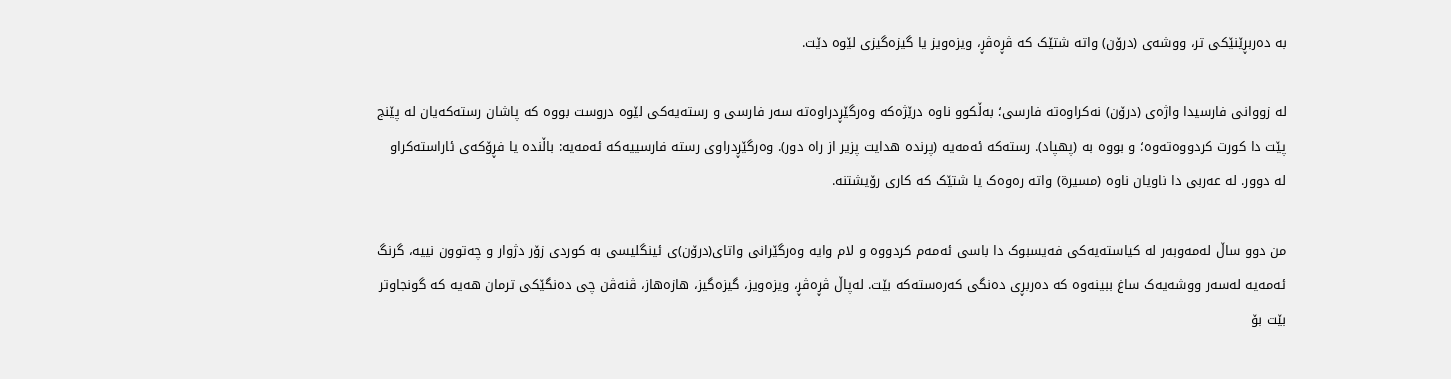بە دەربڕێنێکی تر، ووشەی (درۆن) واتە شتێک کە ڤڕەڤڕ، ویزەویز یا گیزەگیزی لێوە دێت.

لە زووانی فارسیدا واژەی (درۆن) نەکراوەتە فارسی؛ بەڵکوو ناوە درێژەکە وەرگێڕدراوەتە سەر فارسی و رستەیەکی لێوە دروست بووە کە پاشان رستەکەیان لە پێنج پێت دا کورت کردووەتەوە؛ و بووە بە (پهپاد). رستەکە ئەمەیە (پرندە هدایت پزیر از راه دور). وەرگێڕدراوی رستە فارسییەکە ئەمەیە: باڵندە یا فڕۆکەی ئاراستەکراو لە دوور. لە عەربی دا ناویان ناوە (مسیرة) واتە رەوەک یا شتێک کە کاری رۆیشتنە.

من دوو ساڵ لەمەوبەر لە کیاستەیەکی فەیسبوک دا باسی ئەمەم کردووە و لام وایە وەرگێرانی واتای(درۆن)ی ئینگلیسی بە کوردی زۆر دژوار و چەتوون نییە، گرنگ ئەمەیە لەسەر ووشەیەک ساغ ببینەوە کە دەربڕی دەنگی کەرەستەکە بێت. لەپاڵ ڤڕەڤڕ، ویزەویز، گیزەگیز، هازەهاز، ڤنەڤن چی دەنگێکی ترمان هەیە کە گونجاوتر بێت بۆ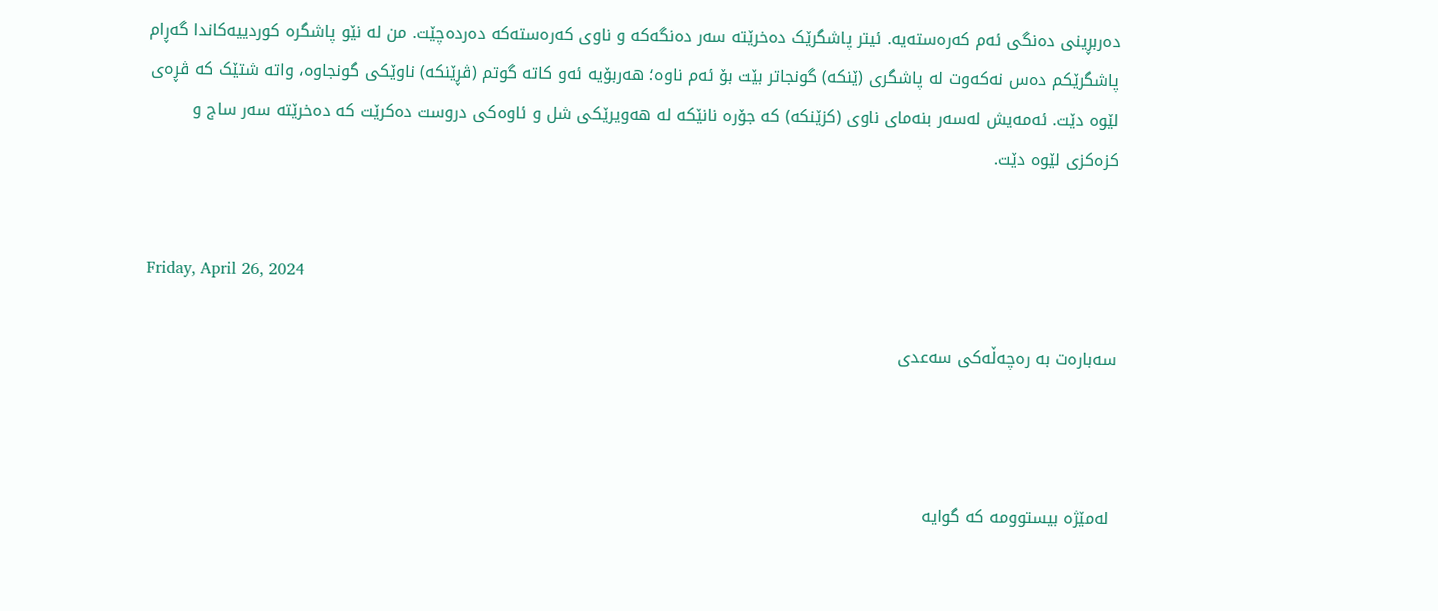دەربڕینی دەنگی ئەم کەرەستەیە. ئیتر پاشگرێک دەخرێتە سەر دەنگەکە و ناوی کەرەستەکە دەردەچێت. من لە نێو پاشگرە کوردییەکاندا گەڕام پاشگرێکم دەس نەکەوت لە پاشگری (ێنکە) گونجاتر بێت بۆ ئەم ناوە؛ هەربۆیە ئەو کاتە گوتم (ڤڕێنکە) ناوێکی گونجاوە، واتە شتێک کە ڤڕەی لێوە دێت. ئەمەیش لەسەر بنەمای ناوی (کزێنکە) کە جۆرە نانێکە لە هەویرێکی شل و ئاوەکی دروست دەکرێت کە دەخرێتە سەر ساج و کزەکزی لێوە دێت.


Friday, April 26, 2024

سەبارەت بە رەچەڵەکی سەعدی



 لەمێژە بیستوومە کە گوایە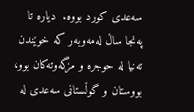سەعدی کورد بووە.  دیارە تا پەنجا ساڵ لەمەوبەر کە خوێندن تەنیا لە حوجرە و مزگەوتەکان بوو، بووستان و گوڵستانی سەعدی لە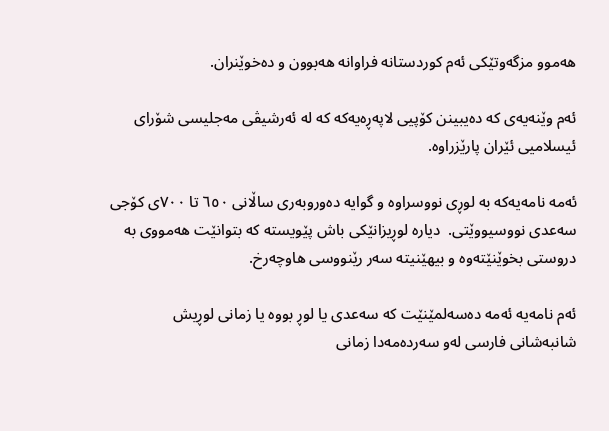هەموو مزگەوتێکی ئەم کوردستانە فراوانە هەبوون و دەخوێنران.

ئەم وێنەیەی کە دەیبینن کۆپیی لاپەڕەیەکە کە لە ئەرشیڤی مەجلیسی شۆرای ئیسلامیی ئێران پارێزراوە.

ئەمە نامەیەکە بە لوڕی نووسراوە و گوایە دەوروبەری ساڵانی ٦٥٠ تا ٧٠٠ی کۆجی سەعدی نووسیووێتی.  دیارە لوڕیزانێکی باش پێویستە کە بتوانێت هەمووی بە دروستی بخوێنێتەوە و بیھێنیتە سەر رێنووسی هاوچەرخ.

ئەم نامەیە ئەمە دەسەلمێنێت کە سەعدی یا لوڕ بووە یا زمانی لوڕیش شانبەشانی فارسی لەو سەردەمەدا زمانی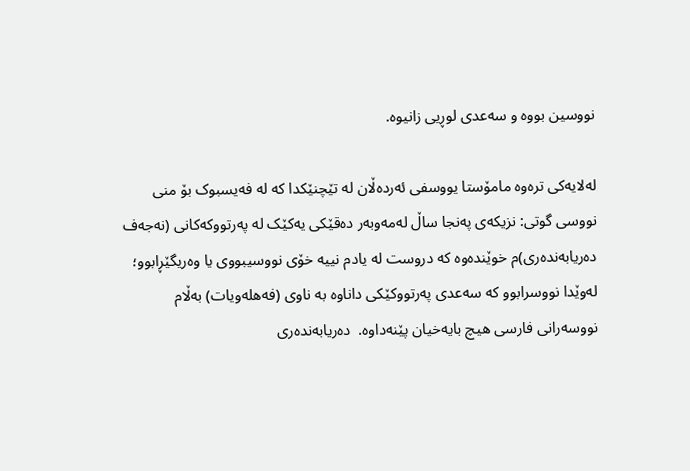نووسین بووە و سەعدی لوڕیی زانیوە.

لەلایەکی ترەوە مامۆستا یووسفی ئەردەڵان لە تێچنێکدا کە لە فەیسبوک بۆ منی نووسی گوتی: نزیکەی پەنجا ساڵ لەمەوبەر دەقێکی یەکێک لە پەرتووکەکانی (نەجەف دەریابەندەری)م خوێندەوە کە دروست لە یادم نییە خۆی نووسیبووی یا وەریگێڕابوو؛ لەوێدا نووسرابوو کە سەعدی پەرتووکێکی داناوە بە ناوی (فەهلەویات) بەڵام نووسەرانی فارسی هیچ بایەخیان پێنەداوە.  دەریابەندەری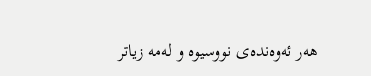هەر ئەوەندەی نووسیوە و لەمە زیاتر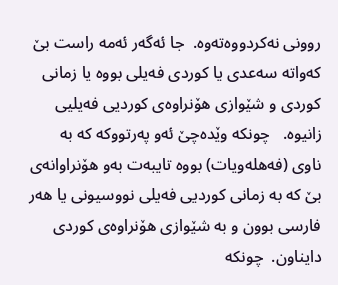روونی نەکردووەتەوە.  جا ئەگەر ئەمە راست بێ کەواتە سەعدی یا کوردی فەیلی بووە یا زمانی کوردی و شێوازی هۆنراوەی کوردیی فەیلیی زانیوە.   چونکە وێدەچێ ئەو پەرتووکە کە بە ناوی (فەهلەویات) بووە تایبەت بەو هۆنراوانەی بێ کە بە زمانی کوردیی فەیلی نووسیونی یا هەر فارسی بوون و بە شێوازی هۆنراوەی کوردی دایناون.  چونکە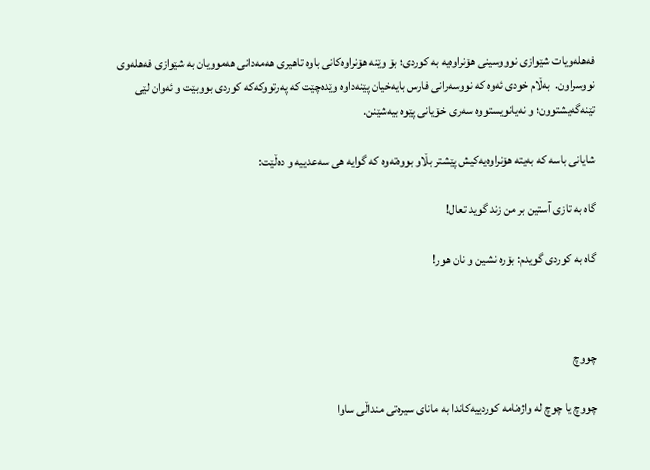فەهلەویات شێوازی نوووسینی هۆنراوەیە بە کوردی؛ بۆ وێنە هۆنراوەکانی باوە تاهیری هەمەدانی هەموویان بە شێوازی فەهلەوی نووسراون.  بەڵام خودی ئەوە کە نووسەرانی فارس بایەخیان پێنەداوە وێدەچێت کە پەرتووکەکە کوردی بووبێت و ئەوان لێی تێنەگەیشتوون؛ و نەیانویستووە سەری خۆیانی پێوە بیەشێنن.

شایانی باسە کە بەیتە هۆنراوەیەکیش پێشتر بڵاو بووەتەوە کە گوایە هی سەعدییە و دەڵێت:

گاە بە تازی آستین بر من زند گوید تعال!

گاه بە کوردی گویدم: بۆرە نشین و نان هور!



چووچ

چووچ یا چوچ لە واژەنامە کوردییەکاندا بە مانای سیرەتی منداڵی ساوا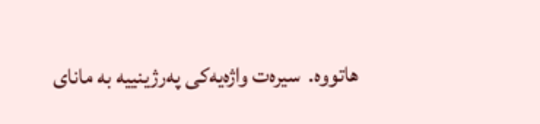هاتووە.  سیرەت واژەیەکی پەرژینییە بە مانای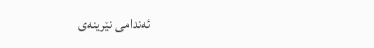ئەندامی نێرینەی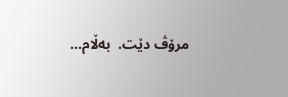مرۆڤ دێت.  بەڵام...